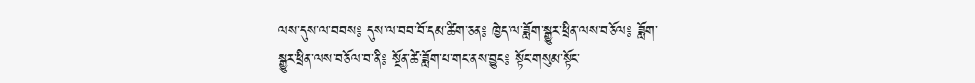ལས་དུས་ལ་བབས༔ དུས་ལ་བབ་བོ་དམ་ཚིག་ཅན༔ ཁྱེད་ལ་ཟློག་སྒྱུར་ཕྲིན་ལས་བཅོལ༔ ཟློག་སྒྱུར་ཕྲིན་ལས་བཅོལ་བ་ནི༔ སྔོན་ཚེ་ཟློག་པ་གང་ནས་བྱུང༔ སྟོང་གསུམ་སྟོང་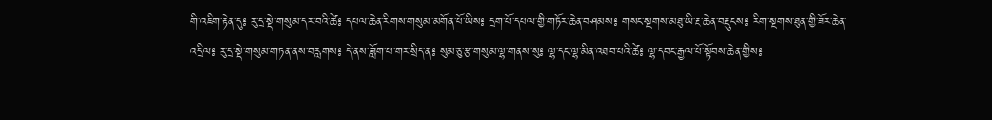གི་འཇིག་རྟེན་དུ༔ རུ་དྲ་སྡེ་གསུམ་དར་བའི་ཚེ༔ དཔལ་ཆེན་རིགས་གསུམ་མགོན་པོ་ཡིས༔ དྲག་པོ་དཔལ་གྱི་གཏོར་ཆེན་བཤམས༔ གསང་སྔགས་མཐུ་ཡི་རྔ་ཆེན་བརྡུངས༔ རིག་སྔགས་ཐུན་གྱི་ཟོར་ཆེན་འདྲིལ༔ རུ་དྲ་སྡེ་གསུམ་གཏན་ནས་བརླགས༔ དེ་ནས་ཟློག་པ་གར་སྲིད་ན༔ སུམ་ཅུ་རྩ་གསུམ་ལྷ་གནས་སུ༔ ལྷ་དང་ལྷ་མིན་འཐབ་པའི་ཚེ༔ ལྷ་དབང་རྒྱལ་པོ་སྟོབས་ཆེན་གྱིས༔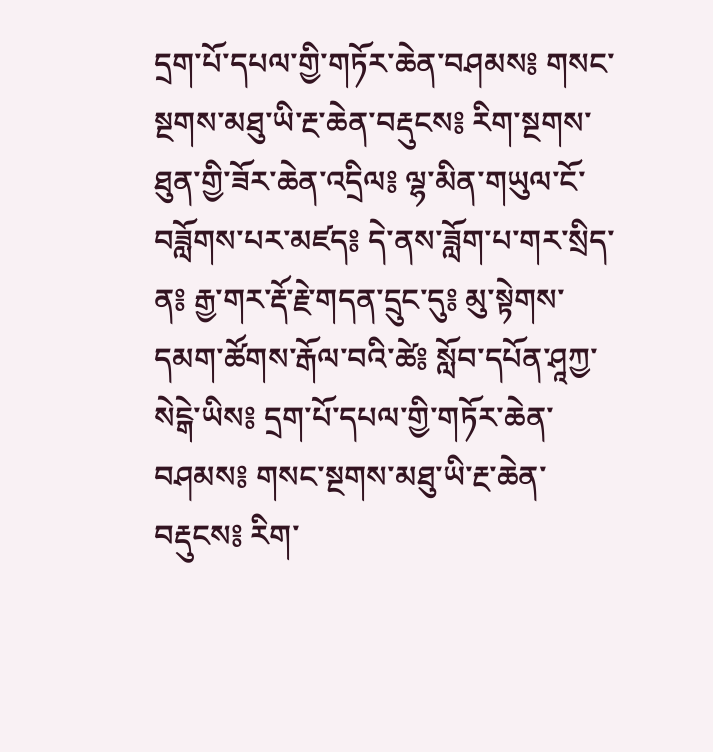དྲག་པོ་དཔལ་གྱི་གཏོར་ཆེན་བཤམས༔ གསང་སྔགས་མཐུ་ཡི་རྔ་ཆེན་བརྡུངས༔ རིག་སྔགས་ཐུན་གྱི་ཟོར་ཆེན་འདྲིལ༔ ལྷ་མིན་གཡུལ་ངོ་བཟློགས་པར་མཛད༔ དེ་ནས་ཟློག་པ་གར་སྲིད་ན༔ རྒྱ་གར་རྡོ་རྗེ་གདན་དྲུང་དུ༔ མུ་སྟེགས་དམག་ཚོགས་རྒོལ་བའི་ཚེ༔ སློབ་དཔོན་ཤཱཀྱ་སེངྒེ་ཡིས༔ དྲག་པོ་དཔལ་གྱི་གཏོར་ཆེན་བཤམས༔ གསང་སྔགས་མཐུ་ཡི་རྔ་ཆེན་བརྡུངས༔ རིག་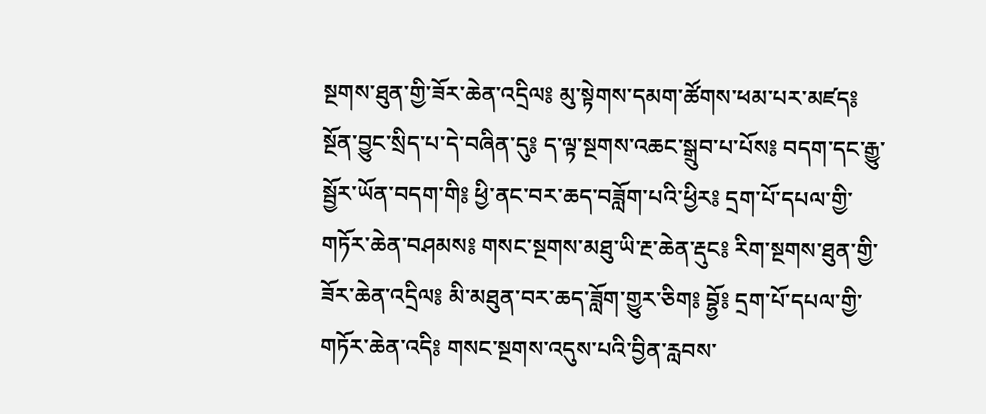སྔགས་ཐུན་གྱི་ཟོར་ཆེན་འདྲིལ༔ མུ་སྟེགས་དམག་ཚོགས་ཕམ་པར་མཛད༔ སྔོན་བྱུང་སྲིད་པ་དེ་བཞིན་དུ༔ ད་ལྟ་སྔགས་འཆང་སྒྲུབ་པ་པོས༔ བདག་དང་རྒྱུ་སྦྱོར་ཡོན་བདག་གི༔ ཕྱི་ནང་བར་ཆད་བཟློག་པའི་ཕྱིར༔ དྲག་པོ་དཔལ་གྱི་གཏོར་ཆེན་བཤམས༔ གསང་སྔགས་མཐུ་ཡི་རྔ་ཆེན་རྡུང༔ རིག་སྔགས་ཐུན་གྱི་ཟོར་ཆེན་འདྲིལ༔ མི་མཐུན་བར་ཆད་ཟློག་གྱུར་ཅིག༔ བྷྱོ༔ དྲག་པོ་དཔལ་གྱི་གཏོར་ཆེན་འདི༔ གསང་སྔགས་འདུས་པའི་བྱིན་རླབས་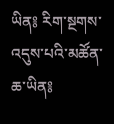ཡིན༔ རིག་སྔགས་འདུས་པའི་མཚོན་ཆ་ཡིན༔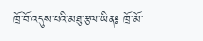ཁྲོ་བོ་འདུས་པའི་མཐུ་རྩལ་ཡིན༔ ཁྲོ་མོ་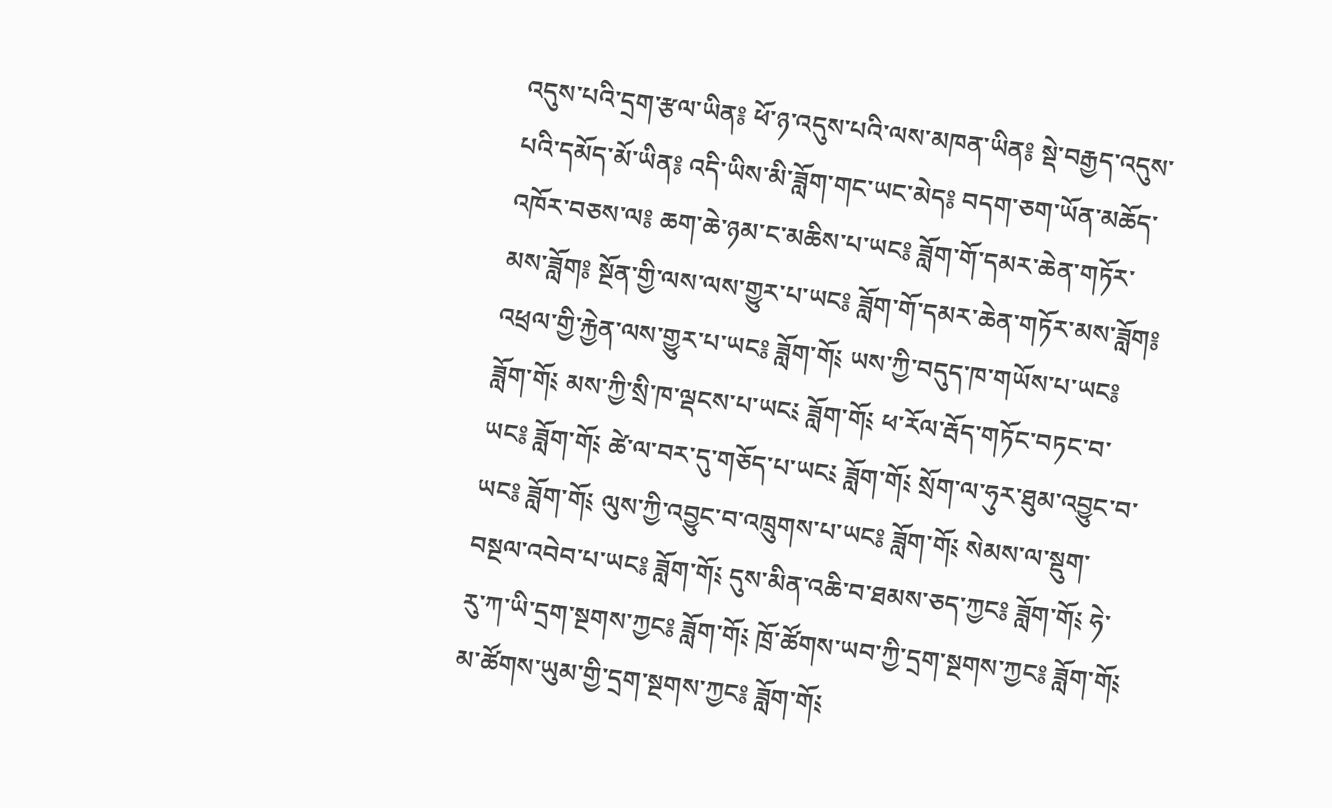འདུས་པའི་དྲག་རྩལ་ཡིན༔ ཕོ་ཉ་འདུས་པའི་ལས་མཁན་ཡིན༔ སྡེ་བརྒྱད་འདུས་པའི་དམོད་མོ་ཡིན༔ འདི་ཡིས་མི་ཟློག་གང་ཡང་མེད༔ བདག་ཅག་ཡོན་མཆོད་འཁོར་བཅས་ལ༔ ཆག་ཆེ་ཉམ་ང་མཆིས་པ་ཡང༔ ཟློག་གོ་དམར་ཆེན་གཏོར་མས་ཟློག༔ སྔོན་གྱི་ལས་ལས་གྱུར་པ་ཡང༔ ཟློག་གོ་དམར་ཆེན་གཏོར་མས་ཟློག༔ འཕྲལ་གྱི་རྐྱེན་ལས་གྱུར་པ་ཡང༔ ཟློག་གོ༴ ཡས་ཀྱི་བདུད་ཁ་གཡོས་པ་ཡང༔ ཟློག་གོ༴ མས་ཀྱི་སྲི་ཁ་ལྡངས་པ་ཡང༴ ཟློག་གོ༴ ཕ་རོལ་རྦོད་གཏོང་བཏང་བ་ཡང༔ ཟློག་གོ༴ ཚེ་ལ་བར་དུ་གཅོད་པ་ཡང༴ ཟློག་གོ༴ སྲོག་ལ་ཧུར་ཐུམ་འབྱུང་བ་ཡང༔ ཟློག་གོ༴ ལུས་ཀྱི་འབྱུང་བ་འཁྲུགས་པ་ཡང༔ ཟློག་གོ༴ སེམས་ལ་སྡུག་བསྔལ་འབེབ་པ་ཡང༔ ཟློག་གོ༴ དུས་མིན་འཆི་བ་ཐམས་ཅད་ཀྱང༔ ཟློག་གོ༴ ཧེ་རུ་ཀ་ཡི་དྲག་སྔགས་ཀྱང༔ ཟློག་གོ༴ ཁྲོ་ཚོགས་ཡབ་ཀྱི་དྲག་སྔགས་ཀྱང༔ ཟློག་གོ༴ མ་ཚོགས་ཡུམ་གྱི་དྲག་སྔགས་ཀྱང༔ ཟློག་གོ༴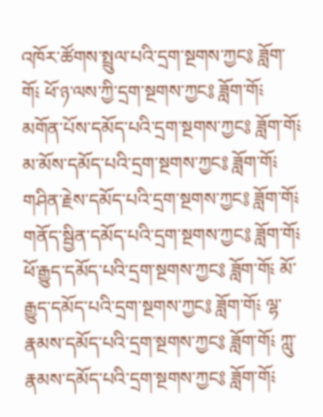འཁོར་ཚོགས་སྤྲུལ་པའི་དྲག་སྔགས་ཀྱང༔ ཟློག་གོ༴ ཕོ་ཉ་ལས་ཀྱི་དྲག་སྔགས་ཀྱང༔ ཟློག་གོ༴ མགོན་པོས་དམོད་པའི་དྲག་སྔགས་ཀྱང༔ ཟློག་གོ༴ མ་མོས་དམོད་པའི་དྲག་སྔགས་ཀྱང༔ ཟློག་གོ༴ གཤིན་རྗེས་དམོད་པའི་དྲག་སྔགས་ཀྱང༔ ཟློག་གོ༴ གནོད་སྦྱིན་དམོད་པའི་དྲག་སྔགས་ཀྱང༔ ཟློག་གོ༴ ཕོ་རྒྱུད་དམོད་པའི་དྲག་སྔགས་ཀྱང༔ ཟློག་གོ༴ མོ་རྒྱུད་དམོད་པའི་དྲག་སྔགས་ཀྱང༔ ཟློག་གོ༴ ལྷ་རྣམས་དམོད་པའི་དྲག་སྔགས་ཀྱང༔ ཟློག་གོ༴ ཀླུ་རྣམས་དམོད་པའི་དྲག་སྔགས་ཀྱང༔ ཟློག་གོ༴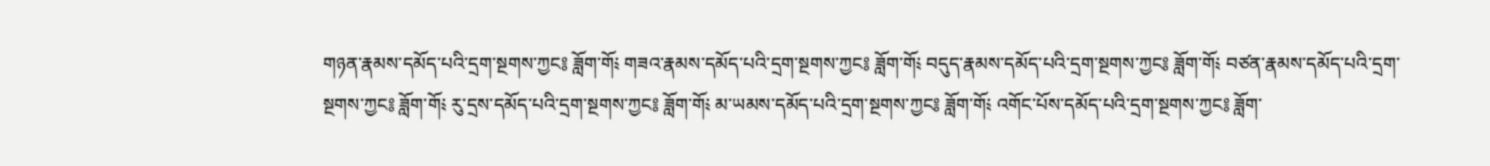གཉན་རྣམས་དམོད་པའི་དྲག་སྔགས་ཀྱང༔ ཟློག་གོ༴ གཟའ་རྣམས་དམོད་པའི་དྲག་སྔགས་ཀྱང༔ ཟློག་གོ༴ བདུད་རྣམས་དམོད་པའི་དྲག་སྔགས་ཀྱང༔ ཟློག་གོ༴ བཙན་རྣམས་དམོད་པའི་དྲག་སྔགས་ཀྱང༔ ཟློག་གོ༴ རུ་དྲས་དམོད་པའི་དྲག་སྔགས་ཀྱང༔ ཟློག་གོ༴ མ་ཡམས་དམོད་པའི་དྲག་སྔགས་ཀྱང༔ ཟློག་གོ༴ འགོང་པོས་དམོད་པའི་དྲག་སྔགས་ཀྱང༔ ཟློག་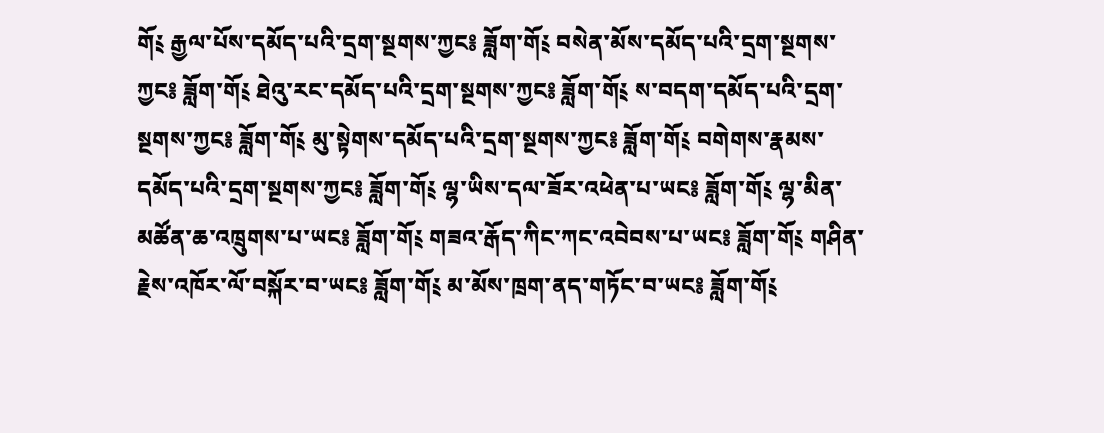གོ༴ རྒྱལ་པོས་དམོད་པའི་དྲག་སྔགས་ཀྱང༔ ཟློག་གོ༴ བསེན་མོས་དམོད་པའི་དྲག་སྔགས་ཀྱང༔ ཟློག་གོ༴ ཐེའུ་རང་དམོད་པའི་དྲག་སྔགས་ཀྱང༔ ཟློག་གོ༴ ས་བདག་དམོད་པའི་དྲག་སྔགས་ཀྱང༔ ཟློག་གོ༴ མུ་སྟེགས་དམོད་པའི་དྲག་སྔགས་ཀྱང༔ ཟློག་གོ༴ བགེགས་རྣམས་དམོད་པའི་དྲག་སྔགས་ཀྱང༔ ཟློག་གོ༴ ལྷ་ཡིས་དལ་ཟོར་འཕེན་པ་ཡང༔ ཟློག་གོ༴ ལྷ་མིན་མཚོན་ཆ་འཁྲུགས་པ་ཡང༔ ཟློག་གོ༴ གཟའ་རྒོད་ཀིང་ཀང་འབེབས་པ་ཡང༔ ཟློག་གོ༴ གཤིན་རྗེས་འཁོར་ལོ་བསྐོར་བ་ཡང༔ ཟློག་གོ༴ མ་མོས་ཁྲག་ནད་གཏོང་བ་ཡང༔ ཟློག་གོ༴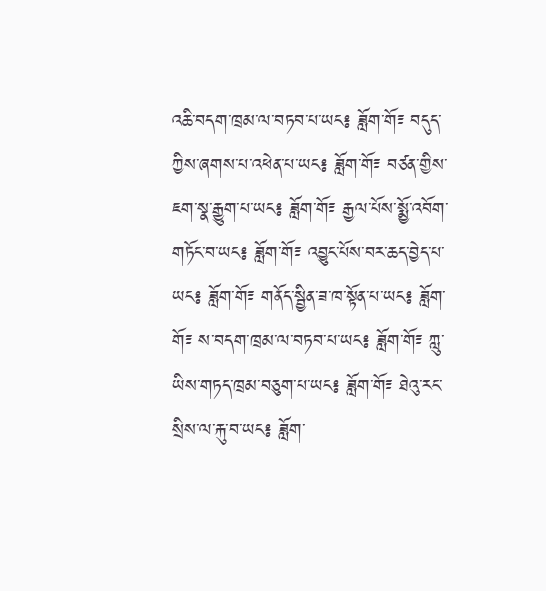འཆི་བདག་ཁྲམ་ལ་བཏབ་པ་ཡང༔ ཟློག་གོ༴ བདུད་ཀྱིས་ཞགས་པ་འཕེན་པ་ཡང༔ ཟློག་གོ༴ བཙན་གྱིས་ཇག་སྣ་རྒྱུག་པ་ཡང༔ ཟློག་གོ༴ རྒྱལ་པོས་སྨྱོ་འབོག་གཏོང་བ་ཡང༔ ཟློག་གོ༴ འབྱུང་པོས་བར་ཆད་བྱེད་པ་ཡང༔ ཟློག་གོ༴ གནོད་སྦྱིན་ཟ་ཁ་སྟོན་པ་ཡང༔ ཟློག་གོ༴ ས་བདག་ཁྲམ་ལ་བཏབ་པ་ཡང༔ ཟློག་གོ༴ ཀླུ་ཡིས་གཏད་ཁྲམ་བཅུག་པ་ཡང༔ ཟློག་གོ༴ ཐེའུ་རང་སྲིས་ལ་རྐུ་བ་ཡང༔ ཟློག་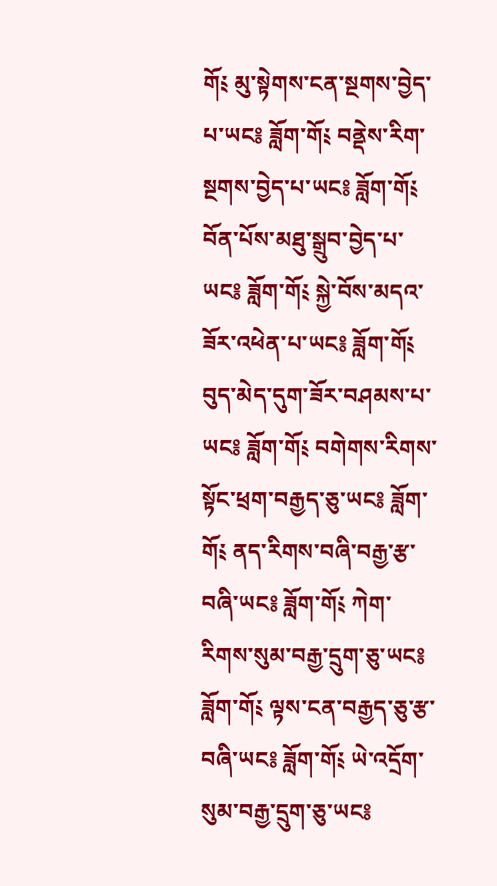གོ༴ མུ་སྟེགས་ངན་སྔགས་བྱེད་པ་ཡང༔ ཟློག་གོ༴ བནྡེས་རིག་སྔགས་བྱེད་པ་ཡང༔ ཟློག་གོ༴ བོན་པོས་མཐུ་སྒྲུབ་བྱེད་པ་ཡང༔ ཟློག་གོ༴ སྐྱེ་བོས་མདའ་ཟོར་འཕེན་པ་ཡང༔ ཟློག་གོ༴ བུད་མེད་དུག་ཟོར་བཤམས་པ་ཡང༔ ཟློག་གོ༴ བགེགས་རིགས་སྟོང་ཕྲག་བརྒྱད་ཅུ་ཡང༔ ཟློག་གོ༴ ནད་རིགས་བཞི་བརྒྱ་རྩ་བཞི་ཡང༔ ཟློག་གོ༴ ཀེག་རིགས་སུམ་བརྒྱ་དྲུག་ཅུ་ཡང༔ ཟློག་གོ༴ ལྟས་ངན་བརྒྱད་ཅུ་རྩ་བཞི་ཡང༔ ཟློག་གོ༴ ཡེ་འདྲོག་སུམ་བརྒྱ་དྲུག་ཅུ་ཡང༔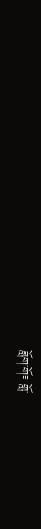ཟློག་གོ༴ གློ་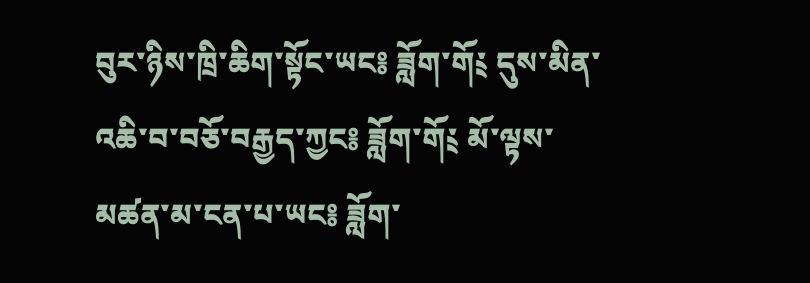བུར་ཉིས་ཁྲི་ཆིག་སྟོང་ཡང༔ ཟློག་གོ༴ དུས་མིན་འཆི་བ་བཅོ་བརྒྱད་ཀྱང༔ ཟློག་གོ༴ མོ་ལྟས་མཚན་མ་ངན་པ་ཡང༔ ཟློག་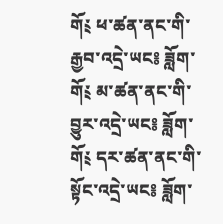གོ༴ ཕ་ཚན་ནང་གི་རྒྱབ་འདྲེ་ཡང༔ ཟློག་གོ༴ མ་ཚན་ནང་གི་བྱུར་འདྲེ་ཡང༔ ཟློག་གོ༴ དར་ཚན་ནང་གི་སྟོང་འདྲེ་ཡང༔ ཟློག་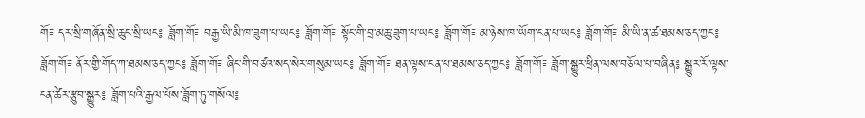གོ༴ དར་སྲི་གཞོན་སྲི་ཆུང་སྲི་ཡང༔ ཟློག་གོ༴ བརྒྱ་ཡི་མི་ཁ་ཟུག་པ་ཡང༔ ཟློག་གོ༴ སྟོང་གི་བྲ་མཆུ་ཟུག་པ་ཡང༔ ཟློག་གོ༴ མ་ཉེས་ཁ་ཡོག་ངན་པ་ཡང༔ ཟློག་གོ༴ མི་ཡི་ན་ཚ་ཐམས་ཅད་ཀྱང༔ ཟློག་གོ༴ ནོར་གྱི་གོད་ཀ་ཐམས་ཅད་ཀྱང༔ ཟློག་གོ༴ ཞིང་གི་བཙའ་སད་སེར་གསུམ་ཡང༔ ཟློག་གོ༴ ཐན་ལྟས་ངན་པ་ཐམས་ཅད་ཀྱང༔ ཟློག་གོ༴ ཟློག་སྒྱུར་ཕྲིན་ལས་བཅོལ་པ་བཞིན༔ སྒྱུར་རོ་ལྟས་ངན་ཚེར་རྩུབ་སྒྱུར༔ ཟློག་པའི་རྒྱལ་པོས་ཟློག་ཏུ་གསོལ༔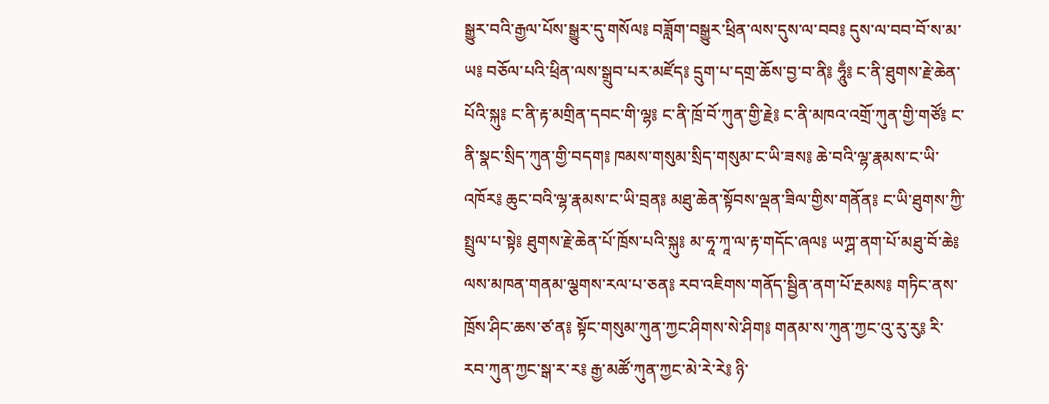སྒྱུར་བའི་རྒྱལ་པོས་སྒྱུར་དུ་གསོལ༔ བཟློག་བསྒྱུར་ཕྲིན་ལས་དུས་ལ་བབ༔ དུས་ལ་བབ་བོ་ས་མ་ཡ༔ བཅོལ་པའི་ཕྲིན་ལས་སྒྲུབ་པར་མཛོད༔ དྲུག་པ་དགྲ་ཆོས་བྱ་བ་ནི༔ ཧཱུྃ༔ ང་ནི་ཐུགས་རྗེ་ཆེན་པོའི་སྐུ༔ ང་ནི་རྟ་མགྲིན་དབང་གི་ལྷ༔ ང་ནི་ཁྲོ་བོ་ཀུན་གྱི་རྗེ༔ ང་ནི་མཁའ་འགྲོ་ཀུན་གྱི་གཙོ༔ ང་ནི་སྣང་སྲིད་ཀུན་གྱི་བདག༔ ཁམས་གསུམ་སྲིད་གསུམ་ང་ཡི་ཟས༔ ཆེ་བའི་ལྷ་རྣམས་ང་ཡི་འཁོར༔ ཆུང་བའི་ལྷ་རྣམས་ང་ཡི་བྲན༔ མཐུ་ཆེན་སྟོབས་ལྡན་ཟིལ་གྱིས་གནོན༔ ང་ཡི་ཐུགས་ཀྱི་སྤྲུལ་པ་སྟེ༔ ཐུགས་རྗེ་ཆེན་པོ་ཁྲོས་པའི་སྐུ༔ མ་ཧཱ་ཀཱ་ལ་རྟ་གདོང་ཞལ༔ ཡཀྴ་ནག་པོ་མཐུ་བོ་ཆེ༔ ལས་མཁན་གནམ་ལྕགས་རལ་པ་ཅན༔ རབ་འཇིགས་གནོད་སྦྱིན་ནག་པོ་རྔམས༔ གཏིང་ནས་ཁྲོས་ཤིང་ཆས་ཙ་ན༔ སྟོང་གསུམ་ཀུན་ཀྱང་ཤིགས་སེ་ཤིག༔ གནམ་ས་ཀུན་ཀྱང་འུ་རུ་རུ༔ རི་རབ་ཀུན་ཀྱང་སྒ་ར་ར༔ རྒྱ་མཚོ་ཀུན་ཀྱང་མེ་རེ་རེ༔ ཉི་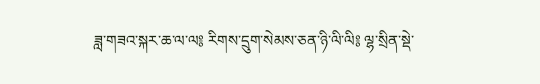ཟླ་གཟའ་སྐར་ཆ་ལ་ལ༔ རིགས་དྲུག་སེམས་ཅན་ཉི་ལི་ལི༔ ལྷ་སྲིན་སྡེ་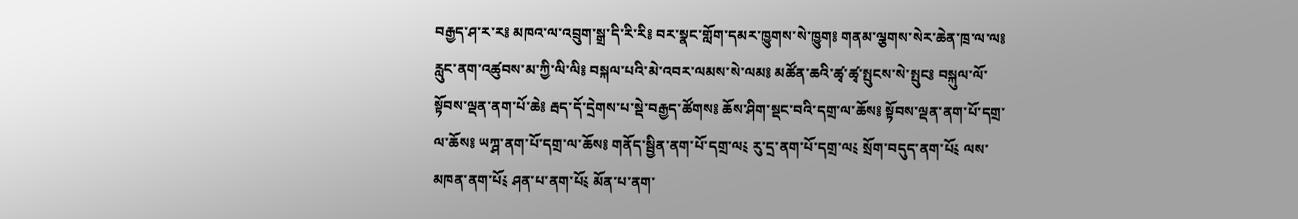བརྒྱད་ཤ་ར་ར༔ མཁའ་ལ་འབྲུག་སྒྲ་དི་རི་རི༔ བར་སྣང་གློག་དམར་ཁྱུགས་སེ་ཁྱུག༔ གནམ་ལྕགས་སེར་ཆེན་ཁྲ་ལ་ལ༔ རླུང་ནག་འཚུབས་མ་ཀྱི་ལི་ལི༔ བསྐལ་པའི་མེ་འབར་ལམས་སེ་ལམ༔ མཚོན་ཆའི་ཚྭ་ཚྭ་སྤུངས་སེ་སྤུང༔ བསྐུལ་ལོ་སྟོབས་ལྡན་ནག་པོ་ཆེ༔ རྦད་དོ་དྲེགས་པ་སྡེ་བརྒྱད་ཚོགས༔ ཆོས་ཤིག་སྡང་བའི་དགྲ་ལ་ཆོས༔ སྟོབས་ལྡན་ནག་པོ་དགྲ་ལ་ཆོས༔ ཡཀྴ་ནག་པོ་དགྲ་ལ་ཆོས༔ གནོད་སྦྱིན་ནག་པོ་དགྲ་ལ༴ རུ་དྲ་ནག་པོ་དགྲ་ལ༴ སྲོག་བདུད་ནག་པོ༴ ལས་མཁན་ནག་པོ༴ ཤན་པ་ནག་པོ༴ མོན་པ་ནག་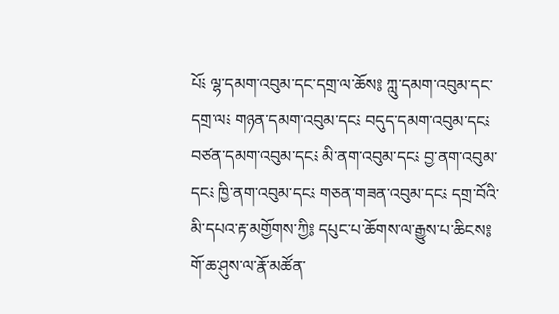པོ༴ ལྷ་དམག་འབུམ་དང་དགྲ་ལ་ཆོས༔ ཀླུ་དམག་འབུམ་དང་དགྲ་ལ༴ གཉན་དམག་འབུམ་དང༴ བདུད་དམག་འབུམ་དང༴ བཙན་དམག་འབུམ་དང༴ མི་ནག་འབུམ་དང༴ བྱ་ནག་འབུམ་དང༴ ཁྱི་ནག་འབུམ་དང༴ གཅན་གཟན་འབུམ་དང༴ དགྲ་བོའི་མི་དཔའ་རྟ་མགྱོགས་ཀྱི༔ དཔུང་པ་ཆོགས་ལ་རྒྱུས་པ་ཆིངས༔ གོ་ཆ་ཤུས་ལ་རྣོ་མཚོན་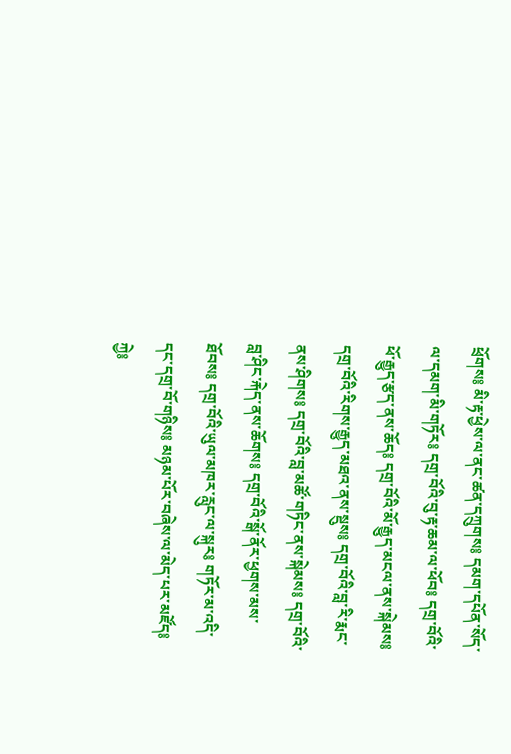ཕྲོགས༔ མི་རྟ་ཕྱེས་ལ་ནང་ཚན་དཀྲུགས༔ དམག་དཔོན་སོད་ལ་དམག་མི་གཏོར༔ དགྲ་བོའི་བུ་རྟ་ཆམ་ལ་ཕོབ༔ དགྲ་བོའི་ཕོ་རྒྱུད་རྩད་ནས་ཆོད༔ དགྲ་བོའི་མོ་རྒྱུད་མངལ་ནས་སྐེམས༔ དགྲ་བོའི་རིགས་རྒྱུད་མཐའ་ནས་སྡུས༔ དགྲ་བོའི་བླ་རི་རྨང་ནས་ཤིགས༔ དགྲ་བོའི་བླ་མཚོ་གཏིང་ནས་སྐེམས༔ དགྲ་བོའི་བླ་ཤིང་རྐེད་ནས་ཆོགས༔ དགྲ་བོའི་སྒོ་ནོར་ཕྱགས་མས་ཐོབས༔ དགྲ་བོའི་ཡུལ་མཁར་རླུང་ལ་སྐུར༔ གཏོར་མ་འདི་དང་དགྲ་བོ་གཉིས༔ མཉམ་པོར་བཞེས་ལ་མེད་པར་མཛོད༔ ཀྱེ༔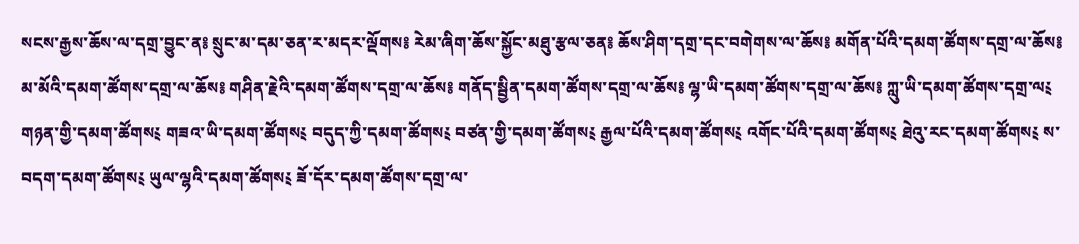སངས་རྒྱས་ཆོས་ལ་དགྲ་བྱུང་ན༔ སྲུང་མ་དམ་ཅན་ར་མདར་ལྡོགས༔ རེམ་ཞིག་ཆོས་སྐྱོང་མཐུ་རྩལ་ཅན༔ ཆོས་ཤིག་དགྲ་དང་བགེགས་ལ་ཆོས༔ མགོན་པོའི་དམག་ཚོགས་དགྲ་ལ་ཆོས༔ མ་མོའི་དམག་ཚོགས་དགྲ་ལ་ཆོས༔ གཤིན་རྗེའི་དམག་ཚོགས་དགྲ་ལ་ཆོས༔ གནོད་སྦྱིན་དམག་ཚོགས་དགྲ་ལ་ཆོས༔ ལྷ་ཡི་དམག་ཚོགས་དགྲ་ལ་ཆོས༔ ཀླུ་ཡི་དམག་ཚོགས་དགྲ་ལ༴ གཉན་གྱི་དམག་ཚོགས༴ གཟའ་ཡི་དམག་ཚོགས༴ བདུད་ཀྱི་དམག་ཚོགས༴ བཙན་གྱི་དམག་ཚོགས༴ རྒྱལ་པོའི་དམག་ཚོགས༴ འགོང་པོའི་དམག་ཚོགས༴ ཐེའུ་རང་དམག་ཚོགས༴ ས་བདག་དམག་ཚོགས༴ ཡུལ་ལྷའི་དམག་ཚོགས༴ ཟོ་དོར་དམག་ཚོགས་དགྲ་ལ་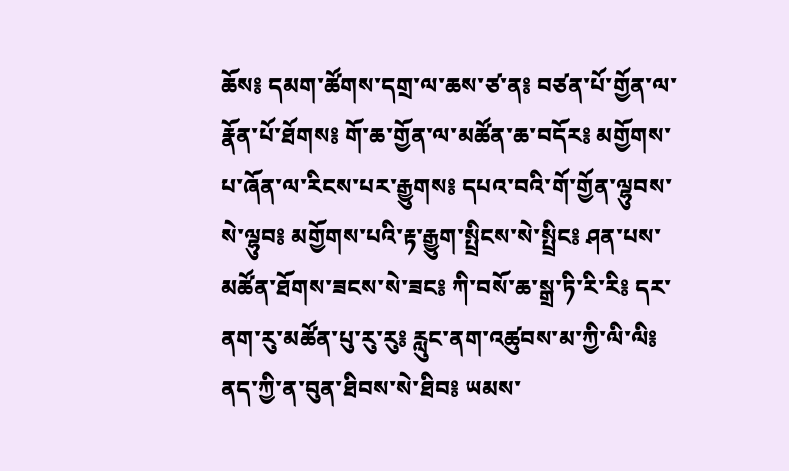ཆོས༔ དམག་ཚོགས་དགྲ་ལ་ཆས་ཙ་ན༔ བཙན་པོ་གྱོན་ལ་རྣོན་པོ་ཐོགས༔ གོ་ཆ་གྱོན་ལ་མཚོན་ཆ་བདོར༔ མགྱོགས་པ་ཞོན་ལ་རིངས་པར་རྒྱུགས༔ དཔའ་བའི་གོ་གྱོན་ལྷུབས་སེ་ལྷུབ༔ མགྱོགས་པའི་རྟ་རྒྱུག་སྤྲིངས་སེ་སྤྲིང༔ ཤན་པས་མཚོན་ཐོགས་ཟངས་སེ་ཟང༔ ཀི་བསོ་ཆ་སྒྲ་ཏི་རི་རི༔ དར་ནག་རུ་མཚོན་པུ་རུ་རུ༔ རླུང་ནག་འཚུབས་མ་ཀྱི་ལི་ལི༔ ནད་ཀྱི་ན་བུན་ཐིབས་སེ་ཐིབ༔ ཡམས་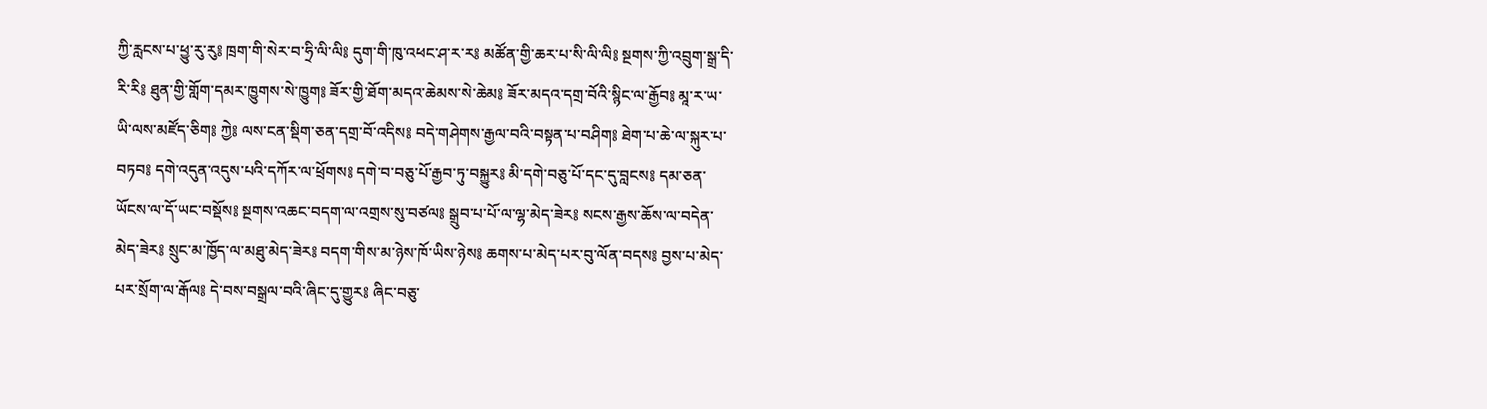ཀྱི་རླངས་པ་ཕྱུ་རུ་རུ༔ ཁྲག་གི་སེར་བ་ཧྲི་ལི་ལི༔ དུག་གི་ཁུ་འཕང་ཤ་ར་ར༔ མཚོན་གྱི་ཆར་པ་སི་ལི་ལི༔ སྔགས་ཀྱི་འབྲུག་སྒྲ་དི་རི་རི༔ ཐུན་གྱི་གློག་དམར་ཁྱུགས་སེ་ཁྱུག༔ ཟོར་གྱི་ཐོག་མདའ་ཆེམས་སེ་ཆེམ༔ ཟོར་མདའ་དགྲ་བོའི་སྙིང་ལ་རྒྱོབ༔ མཱ་ར་ཡ་ཡི་ལས་མཛོད་ཅིག༔ ཀྱེ༔ ལས་ངན་སྡིག་ཅན་དགྲ་བོ་འདིས༔ བདེ་གཤེགས་རྒྱལ་བའི་བསྟན་པ་བཤིག༔ ཐེག་པ་ཆེ་ལ་སྐུར་པ་བཏབ༔ དགེ་འདུན་འདུས་པའི་དཀོར་ལ་ཕྲོགས༔ དགེ་བ་བཅུ་པོ་རྒྱབ་ཏུ་བསྐྱུར༔ མི་དགེ་བཅུ་པོ་དང་དུ་བླངས༔ དམ་ཅན་ཡོངས་ལ་དོ་ཡང་བསྡོས༔ སྔགས་འཆང་བདག་ལ་འགྲས་སུ་བཙལ༔ སྒྲུབ་པ་པོ་ལ་ལྷ་མེད་ཟེར༔ སངས་རྒྱས་ཆོས་ལ་བདེན་མེད་ཟེར༔ སྲུང་མ་ཁྱོད་ལ་མཐུ་མེད་ཟེར༔ བདག་གིས་མ་ཉེས་ཁོ་ཡིས་ཉེས༔ ཆགས་པ་མེད་པར་བུ་ལོན་བདས༔ བྱས་པ་མེད་པར་སྲོག་ལ་རྒོལ༔ དེ་བས་བསྒྲལ་བའི་ཞིང་དུ་གྱུར༔ ཞིང་བཅུ་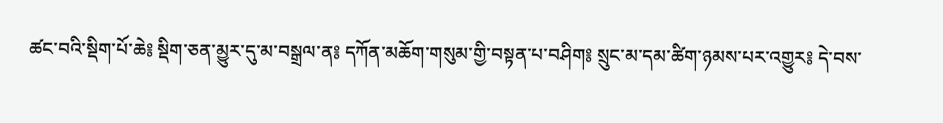ཚང་བའི་སྡིག་པོ་ཆེ༔ སྡིག་ཅན་མྱུར་དུ་མ་བསྒྲལ་ན༔ དཀོན་མཆོག་གསུམ་གྱི་བསྟན་པ་བཤིག༔ སྲུང་མ་དམ་ཚིག་ཉམས་པར་འགྱུར༔ དེ་བས་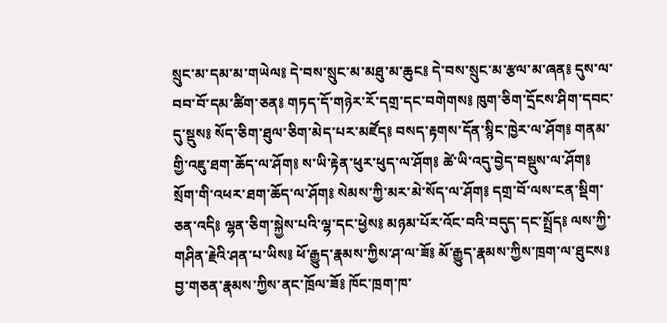སྲུང་མ་དམ་མ་གཡེལ༔ དེ་བས་སྲུང་མ་མཐུ་མ་ཆུང༔ དེ་བས་སྲུང་མ་རྩལ་མ་ཞན༔ དུས་ལ་བབ་བོ་དམ་ཚིག་ཅན༔ གཏད་དོ་གཉེར་རོ་དགྲ་དང་བགེགས༔ ཁུག་ཅིག་དྲོངས་ཤིག་དབང་དུ་སྡུས༔ སོད་ཅིག་ཐུལ་ཅིག་མེད་པར་མཛོད༔ བསད་རྟགས་དོན་སྙིང་ཁྱེར་ལ་ཤོག༔ གནམ་གྱི་འཇུ་ཐག་ཆོད་ལ་ཤོག༔ ས་ཡི་རྟེན་ཕུར་ཕུད་ལ་ཤོག༔ ཚེ་ཡི་འདུ་བྱེད་བསྡུས་ལ་ཤོག༔ སྲོག་གི་འཕར་ཐག་ཆོད་ལ་ཤོག༔ སེམས་ཀྱི་མར་མེ་སོད་ལ་ཤོག༔ དགྲ་བོ་ལས་ངན་སྡིག་ཅན་འདི༔ ལྷན་ཅིག་སྐྱེས་པའི་ལྷ་དང་ཕྱེས༔ མཉམ་པོར་འོང་བའི་བདུད་དང་སྤྲོད༔ ལས་ཀྱི་གཤིན་རྗེའི་ཤན་པ་ཡིས༔ ཕོ་རྒྱུད་རྣམས་ཀྱིས་ཤ་ལ་ཟོ༔ མོ་རྒྱུད་རྣམས་ཀྱིས་ཁྲག་ལ་ཐུངས༔ བྱ་གཅན་རྣམས་ཀྱིས་ནང་ཁྲོལ་ཟོ༔ ཁོང་ཁྲག་ཁ་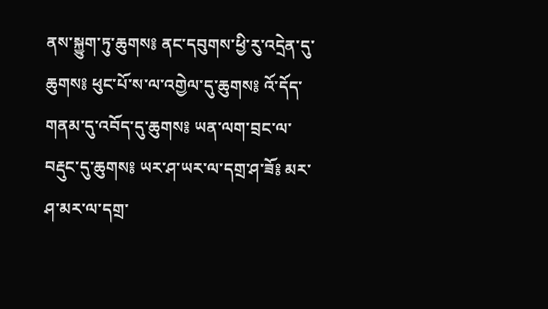ནས་སྐྱུག་ཏུ་ཆུགས༔ ནང་དབུགས་ཕྱི་རུ་འདྲེན་དུ་ཆུགས༔ ཕུང་པོ་ས་ལ་འགྱེལ་དུ་ཆུགས༔ འོ་དོད་གནམ་དུ་འབོད་དུ་ཆུགས༔ ཡན་ལག་བྲང་ལ་བརྡུང་དུ་ཆུགས༔ ཡར་ཤ་ཡར་ལ་དགྲ་ཤ་ཟོ༔ མར་ཤ་མར་ལ་དགྲ་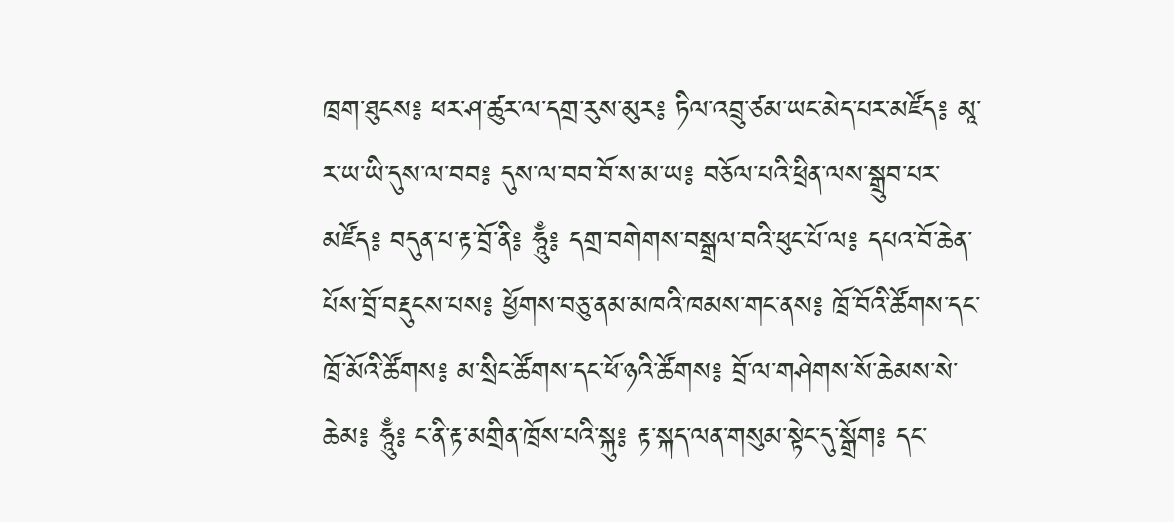ཁྲག་ཐུངས༔ ཕར་ཤ་ཚུར་ལ་དགྲ་རུས་མུར༔ ཏིལ་འབྲུ་ཙམ་ཡང་མེད་པར་མཛོད༔ མཱ་ར་ཡ་ཡི་དུས་ལ་བབ༔ དུས་ལ་བབ་བོ་ས་མ་ཡ༔ བཅོལ་པའི་ཕྲིན་ལས་སྒྲུབ་པར་མཛོད༔ བདུན་པ་རྟ་བྲོ་ནི༔ ཧཱུྃ༔ དགྲ་བགེགས་བསྒྲལ་བའི་ཕུང་པོ་ལ༔ དཔའ་བོ་ཆེན་པོས་བྲོ་བརྡུངས་པས༔ ཕྱོགས་བཅུ་ནམ་མཁའི་ཁམས་གང་ནས༔ ཁྲོ་བོའི་ཚོགས་དང་ཁྲོ་མོའི་ཚོགས༔ མ་སྲིང་ཚོགས་དང་ཕོ་ཉའི་ཚོགས༔ བྲོ་ལ་གཤེགས་སོ་ཆེམས་སེ་ཆེམ༔ ཧཱུྃ༔ ང་ནི་རྟ་མགྲིན་ཁྲོས་པའི་སྐུ༔ རྟ་སྐད་ལན་གསུམ་སྟེང་དུ་སྒྲོག༔ དང་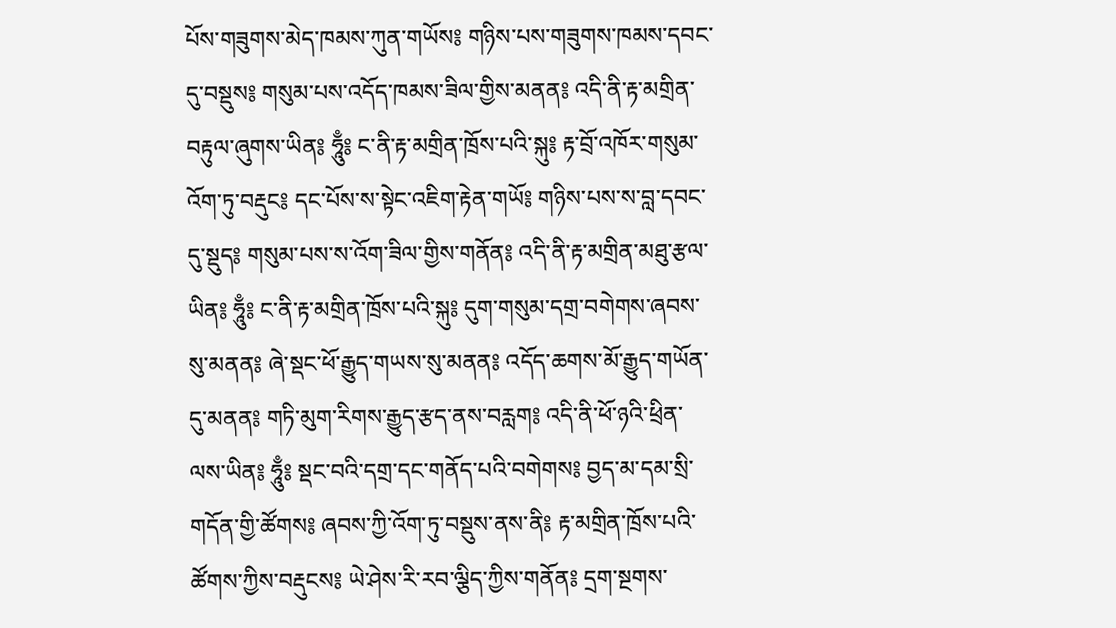པོས་གཟུགས་མེད་ཁམས་ཀུན་གཡོས༔ གཉིས་པས་གཟུགས་ཁམས་དབང་དུ་བསྡུས༔ གསུམ་པས་འདོད་ཁམས་ཟིལ་གྱིས་མནན༔ འདི་ནི་རྟ་མགྲིན་བརྟུལ་ཞུགས་ཡིན༔ ཧཱུྃ༔ ང་ནི་རྟ་མགྲིན་ཁྲོས་པའི་སྐུ༔ རྟ་བྲོ་འཁོར་གསུམ་འོག་ཏུ་བརྡུང༔ དང་པོས་ས་སྟེང་འཇིག་རྟེན་གཡོ༔ གཉིས་པས་ས་བླ་དབང་དུ་སྡུད༔ གསུམ་པས་ས་འོག་ཟིལ་གྱིས་གནོན༔ འདི་ནི་རྟ་མགྲིན་མཐུ་རྩལ་ཡིན༔ ཧཱུྃ༔ ང་ནི་རྟ་མགྲིན་ཁྲོས་པའི་སྐུ༔ དུག་གསུམ་དགྲ་བགེགས་ཞབས་སུ་མནན༔ ཞེ་སྡང་ཕོ་རྒྱུད་གཡས་སུ་མནན༔ འདོད་ཆགས་མོ་རྒྱུད་གཡོན་དུ་མནན༔ གཏི་མུག་རིགས་རྒྱུད་རྩད་ནས་བརླག༔ འདི་ནི་ཕོ་ཉའི་ཕྲིན་ལས་ཡིན༔ ཧཱུྃ༔ སྡང་བའི་དགྲ་དང་གནོད་པའི་བགེགས༔ བྱད་མ་དམ་སྲི་གདོན་གྱི་ཚོགས༔ ཞབས་ཀྱི་འོག་ཏུ་བསྡུས་ནས་ནི༔ རྟ་མགྲིན་ཁྲོས་པའི་ཚོགས་ཀྱིས་བརྡུངས༔ ཡེ་ཤེས་རི་རབ་ལྕིད་ཀྱིས་གནོན༔ དྲག་སྔགས་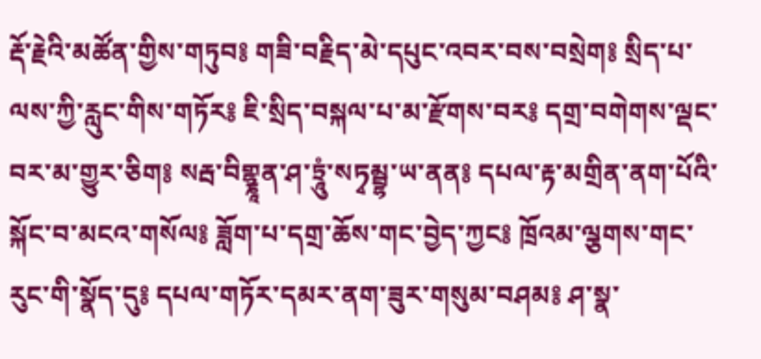རྡོ་རྗེའི་མཚོན་གྱིས་གཏུབ༔ གཟི་བརྗིད་མེ་དཔུང་འབར་བས་བསྲེག༔ སྲིད་པ་ལས་ཀྱི་རླུང་གིས་གཏོར༔ ཇི་སྲིད་བསྐལ་པ་མ་རྫོགས་བར༔ དགྲ་བགེགས་ལྡང་བར་མ་གྱུར་ཅིག༔ སརྦ་བིགྷྣཱན་ཤ་ཏྲཱུཾ་སཏྭམྦྷ་ཡ་ནན༔ དཔལ་རྟ་མགྲིན་ནག་པོའི་སྐོང་བ་མངའ་གསོལ༔ ཟློག་པ་དགྲ་ཆོས་གང་བྱེད་ཀྱང༔ ཁྲོའམ་ལྕགས་གང་རུང་གི་སྣོད་དུ༔ དཔལ་གཏོར་དམར་ནག་ཟུར་གསུམ་བཤམ༔ ཤ་སྣ་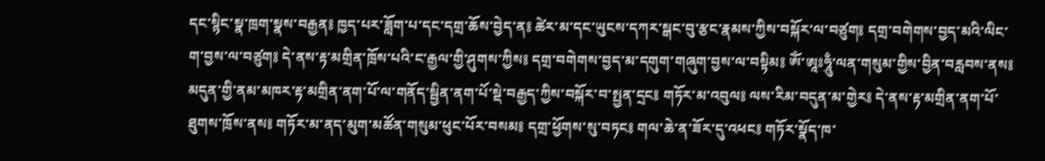དང་སྙིང་སྣ་ཁྲག་སྣས་བརྒྱན༔ ཁྱད་པར་ཟློག་པ་དང་དགྲ་ཆོས་བྱེད་ན༔ ཚེར་མ་དང་ཡུངས་དཀར་སྒང་བུ་རྩང་རྣམས་ཀྱིས་བསྐོར་ལ་བཙུག༔ དགྲ་བགེགས་བྱད་མའི་ལིང་ག་བྱས་ལ་བཙུག༔ དེ་ནས་རྟ་མགྲིན་ཁྲོས་པའི་ང་རྒྱལ་གྱི་ཤུགས་ཀྱིས༔ དགྲ་བགེགས་བྱད་མ་དགུག་གཞུག་བྱས་ལ་བསྟིམ༔ ཨོཾ་ཨཱཿཧཱུྃ་ལན་གསུམ་གྱིས་བྱིན་བརླབས་ནས༔ མདུན་གྱི་ནམ་མཁར་རྟ་མགྲིན་ནག་པོ་ལ་གནོད་སྦྱིན་ནག་པོ་སྡེ་བརྒྱད་ཀྱིས་བསྐོར་བ་སྤྱན་དྲང༔ གཏོར་མ་འབུལ༔ ལས་རིམ་བདུན་མ་གྱེར༔ དེ་ནས་རྟ་མགྲིན་ནག་པོ་ཐུགས་ཁྲོས་ནས༔ གཏོར་མ་ནད་མུག་མཚོན་གསུམ་ཕུང་པོར་བསམ༔ དགྲ་ཕྱོགས་སུ་བཏང༔ གལ་ཆེ་ན་ཟོར་དུ་འཕང༔ གཏོར་སྣོད་ཁ་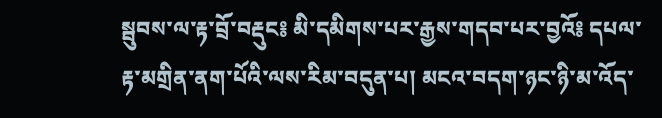སྦུབས་ལ་རྟ་བྲོ་བརྡུང༔ མི་དམིགས་པར་རྒྱས་གདབ་པར་བྱའོ༔ དཔལ་རྟ་མགྲིན་ནག་པོའི་ལས་རིམ་བདུན་པ། མངའ་བདག་ཉང་ཉི་མ་འོད་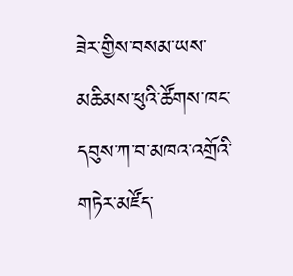ཟེར་གྱིས་བསམ་ཡས་མཆིམས་ཕུའི་ཚོགས་ཁང་དབུས་ཀ་བ་མཁའ་འགྲོའི་གཏེར་མཛོད་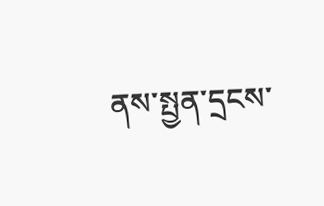ནས་སྤྱན་དྲངས་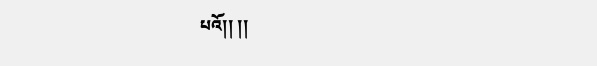པའོ།། །།